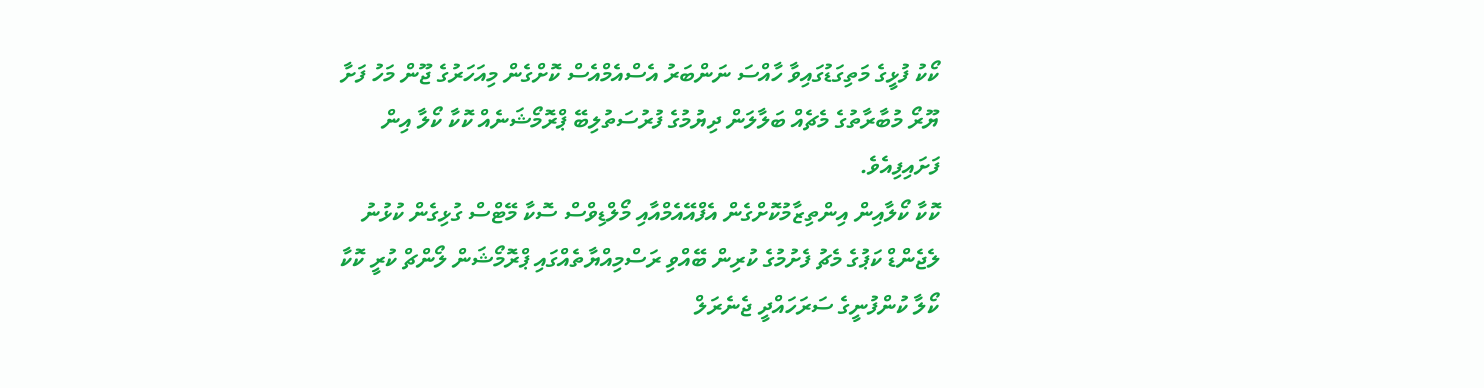ކޯކު ފުޅީގެ މަތިގަޑުގައިވާ ހާއްސަ ނަންބަރު އެސްއެމްއެސް ކޮށްގެން މިއަހަރުގެ ޖޫން މަހު ފަށާ ޔޫރޯ މުބާރާތުގެ މެޗެއް ބަލާލަން ދިޔުމުގެ ފުރުސަތުލިބޭ ޕްރޮމޯޝަނެއް ކޮކާ ކޯލާ އިން ފަށައިފިއެވެ.
ކޮކާ ކޯލާއިން އިންތިޒާމުކޮށްގެން އެފްއޭއެމްއާއި މޯލްޑިވްސް ސޮކާ މޭޓްސް ގުޅިގެން ކުޅުނު ލެޖެންޑް ކަޕުގެ މެޗު ފެށުމުގެ ކުރިން ބޭއްވި ރަސްމިއްޔާތެއްގައި ޕްރޮމޯޝަން ލޯންޗް ކުރީ ކޮކާ ކޯލާ ކުންފުނީގެ ސަރަހައްދީ ޖެނެރަލް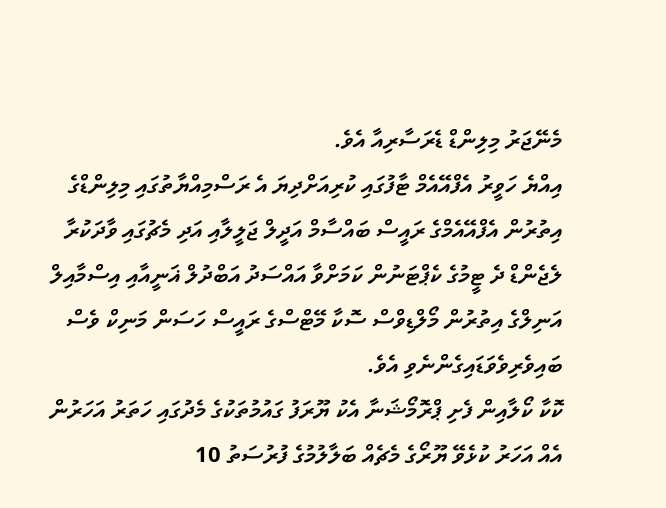މެނޭޖަރު މިލިންޑް ޑެރަސާރިއާ އެވެ.
އިއްޔެ ހަވީރު އެފްއޭއެމް ޓާފުގައި ކުރިއަށްދިޔަ އެ ރަސްމިއްޔާތުގައި މިލިންޑްގެ އިތުރުން އެފްއޭއެމްގެ ރައީސް ބައްސާމް އަދީލް ޖަލީލާއި އަދި މެޗުގައި ވާދަކުރާ ލެޖެންޑް ދެ ޓީމުގެ ކެޕްޓަނުން ކަމަށްވާ އައްސަދު އަބްދުލް ޣަނީއާއި އިސްމާއިލް އަނިލްގެ އިތުރުން މޯލްޑިވްސް ސޮކާ މޭޓްސްގެ ރައީސް ހަސަން މަނިކް ވެސް ބައިވެރިވެވަޑައިގެންނެވި އެވެ.
ކޮކާ ކޯލާއިން ފެށި ޕްރޮމޯޝަނާ އެކު ޔޫރަފު ގައުމުތަކުގެ މެދުގައި ހަތަރު އަހަރުން އެއް އަހަރު ކުޅެވޭ ޔޫރޯގެ މެޗެއް ބަލާލުމުގެ ފުރުސަތު 10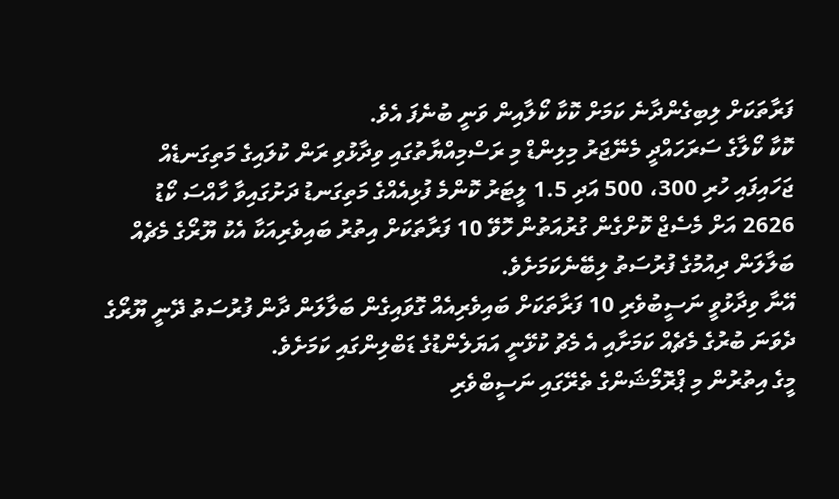ފަރާތަކަށް ލިބިގެންދާނެ ކަމަށް ކޮކާ ކޯލާއިން ވަނީ ބުނެފަ އެވެ.
ކޮކާ ކޯލާގެ ސަރަހައްދީ މެނޭޖަރު މިލިންޑް މި ރަސްމިއްޔާތުގައި ވިދާޅުވި ރަން ކުލައިގެ މަތިގަނޑެއް ޖަހައިފައި ހުރި 300، 500 އަދި 1.5 ލީޓަރު ކޮންމެ ފުޅިއެއްގެ މަތިގަނޑު ދަށުގައިވާ ހާއްސަ ކޯޑު 2626 އަށް މެސެޖް ކޮށްގެން ގުރުއަތުން ހޮވޭ 10 ފަރާތަކަށް އިތުރު ބައިވެރިއަކާ އެކު ޔޫރޯގެ މެޗެއް ބަލާލަން ދިއުމުގެ ފުރުސަތު ލިބޭނެކަމަށެވެ.
އޭނާ ވިދާޅުވީ ނަސީބުވެރި 10 ފަރާތަކަށް ބައިވެރިއެއް ގޮވައިގެން ބަލާލަން ދާން ފުރުސަތު ދޭނީ ޔޫރޯގެ ދެވަނަ ބުރުގެ މެޗެއް ކަމަށާއި އެ މެޗު ކުޅޭނީ އަޔަލެންޑުގެ ޑަބްލިންގައި ކަމަށެވެ.
މީގެ އިތުރުން މި ޕްރޮމޯޝަންގެ ތެރޭގައި ނަސީބްވެރި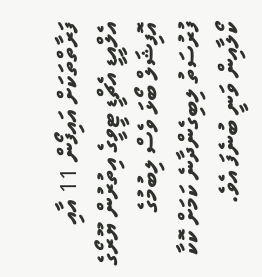ފަރާތްތަކަށް އައިފޯން 11 އާއި އެލްއީޑީ އެޗްޑީ ޓީވީގެ އިތުރުން ޔޫރޯގެ އޮފިޝަލް ބޯޅަ ވެސް ލިބުމުގެ ފުރުސަތު ލިބިގެންދާނެ ކަމަށް ކޮކާ ކޯލާއިން ވަނީ ބުނެފަ އެވެ.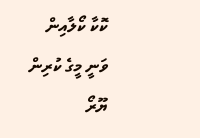ކޮކާ ކޯލާއިން ވަނީ މީގެ ކުރިން ޔޫރޯ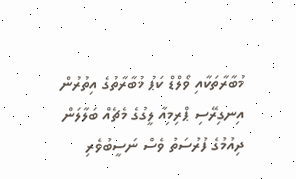މުބާރާތަކާއި ވޯލްޑް ކަޕު މުބާރާތުގެ އިތުރުން އިނގިރޭސި ޕްރިމިއާ ލީގުގެ މެޗެއް ބަލާލަން ދިއުމުގެ ފުރުސަތު ވެސް ނަސީބުވެރި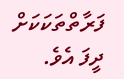ފަރާތްތަކަކަށް ދީފަ އެވެ.